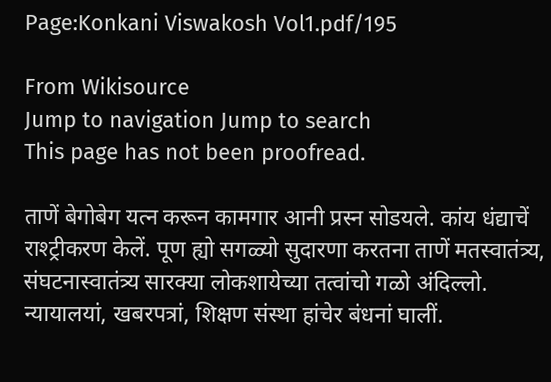Page:Konkani Viswakosh Vol1.pdf/195

From Wikisource
Jump to navigation Jump to search
This page has not been proofread.

ताणें बेगोबेग यत्न करून कामगार आनी प्रस्न सोडयले. कांय धंद्याचें राश्ट्रीकरण केलें. पूण ह्यो सगळ्यो सुदारणा करतना ताणें मतस्वातंत्र्य, संघटनास्वातंत्र्य सारक्या लोकशायेच्या तत्वांचो गळो अंदिल्लो. न्यायालयां, खबरपत्रां, शिक्षण संस्था हांचेर बंधनां घालीं.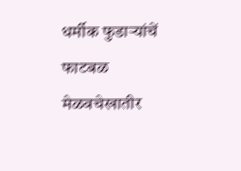धर्मीक फुडाऱ्यांचें फाटबळ मेळवचेखातीर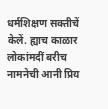धर्मशिक्षण सक्तीचें केलें. ह्याच काळार लोकांमदीं बरीच नामनेची आनी प्रिय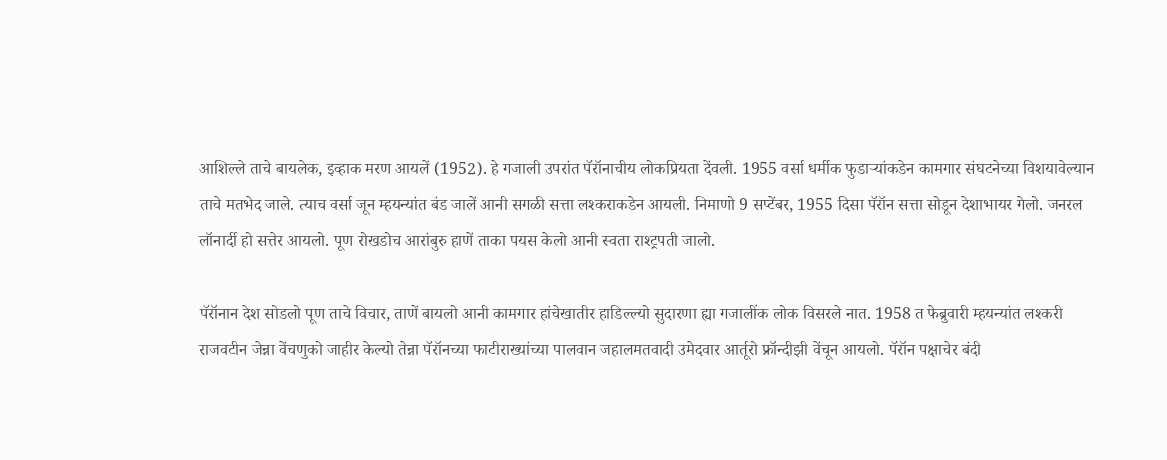आशिल्ले ताचे बायलेक, इव्हाक मरण आयलें (1952). हे गजाली उपरांत पॅरॉनाचीय लोकप्रियता देंवली. 1955 वर्सा धर्मीक फुडाऱ्यांकडेन कामगार संघटनेच्या विशयावेल्यान ताचे मतभेद जाले. त्याच वर्सा जून म्हयन्यांत बंड जालें आनी सगळी सत्ता लश्कराकडेन आयली. निमाणो 9 सप्टेंबर, 1955 दिसा पॅरॉन सत्ता सोडून देशाभायर गेलो. जनरल लॉनार्दी हो सत्तेर आयलो. पूण रोखडोच आरांबुरु हाणें ताका पयस केलो आनी स्वता राश्ट्रपती जालो.

पॅरॉनान देश सोडलो पूण ताचे विचार, ताणें बायलो आनी कामगार हांचेखातीर हाडिल्ल्यो सुदारणा ह्या गजालींक लोक विसरले नात. 1958 त फेब्रुवारी म्हयन्यांत लश्करी राजवटीन जेन्ना वेंचणुको जाहीर केल्यो तेन्ना पॅरॉनच्या फाटीराख्यांच्या पालवान जहालमतवादी उमेदवार आर्तूरो फ्रॉन्दीझी वेंचून आयलो. पॅरॉन पक्षाचेर बंदी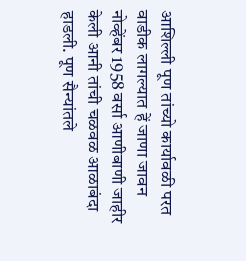आशिल्ली पूण तांच्यो कार्यावळी परत वाडीक लागल्यात हें जाणा जावन नोव्हेंबर 1958 वर्सा आणीबाणी जाहीर केली आनी तांची चळवळ आळाबंदा हाडली. पूण सैन्यांतले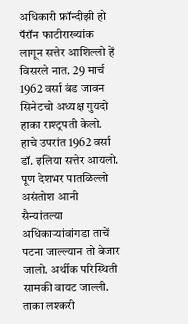अधिकारी फ्रॉन्दीझी हो पॅरॉन फाटीराख्यांक लागून सत्तेर आशिल्लो हें विसरले नात. 29 मार्च 1962 वर्सा बंड जावन सिनेटचो अध्यक्ष गुयदो हाका राश्ट्रपती केलो. हाचे उपरांत 1962 वर्सा डॉ. इलिया सत्तेर आयलो. पूण देशभर पातळिल्लो असंतोश आनी सैन्यांतल्या अधिकाऱ्यांवांगडा ताचें पटना जाल्ल्यान तो बेजार जालो. अर्थीक परिस्थिती सामकी वायट जाल्ली. ताका लश्करी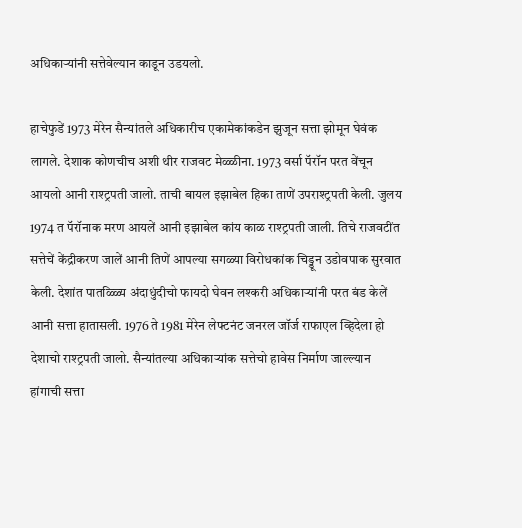अधिकाऱ्यांनी सत्तेवेल्यान काडून उडयलो.

हाचेफुडें 1973 मेरेन सैन्यांतले अधिकारीच एकामेकांकडेन झुजून सत्ता झोमून घेवंक लागले. देशाक कोणचीच अशी थीर राजवट मेळ्ळीना. 1973 वर्सा पॅरॉन परत वेंचून आयलो आनी राश्ट्रपती जालो. ताची बायल इझाबेल हिका ताणें उपराश्ट्रपती केली. जुलय 1974 त पॅरॉनाक मरण आयलें आनी इझाबेल कांय काळ राश्ट्रपती जाली. तिचे राजवटींत सत्तेचें केंद्रीकरण जालें आनी तिणें आपल्या सगळ्या विरोधकांक चिड्डून उडोवपाक सुरवात केली. देशांत पातळ्ळ्यि अंदाधुंदीचो फायदो घेवन लश्करी अधिकाऱ्यांनी परत बंड केलें आनी सत्ता हातासली. 1976 ते 1981 मेरेन लेफ्टनंट जनरल जॉर्ज राफाएल व्हिदेला हो देशाचो राश्ट्रपती जालो. सैन्यांतल्या अधिकाऱ्यांक सत्तेचो हावेस निर्माण जाल्ल्यान हांगाची सत्ता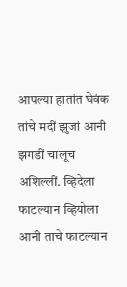आपल्या हातांत घेवंक तांचे मदीं झुजां आनी झगडीं चालूच अशिल्लीं. व्हिदेला फाटल्यान व्हियोला आनी ताचे फाटल्यान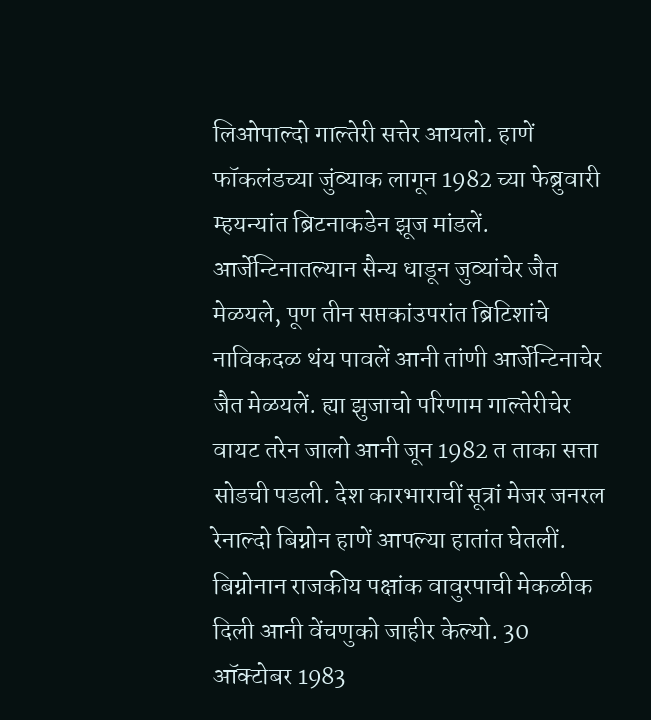लिओपाल्दो गाल्तेरी सत्तेर आयलो. हाणें फॉकलंडच्या जुंव्याक लागून 1982 च्या फेब्रुवारी म्हयन्यांत ब्रिटनाकडेन झूज मांडलें. आर्जेन्टिनातल्यान सैन्य धाडून जुव्यांचेर जैत मेळयले, पूण तीन सप्तकांउपरांत ब्रिटिशांचे नाविकदळ थंय पावलें आनी तांणी आर्जेन्टिनाचेर जैत मेळयलें. ह्या झुजाचो परिणाम गाल्तेरीचेर वायट तरेन जालो आनी जून 1982 त ताका सत्ता सोडची पडली. देश कारभाराचीं सूत्रां मेजर जनरल रेनाल्दो बिग्नोन हाणें आपल्या हातांत घेतलीं. बिग्नोनान राजकीय पक्षांक वावुरपाची मेकळीक दिली आनी वेंचणुको जाहीर केल्यो. 30 ऑक्टोबर 1983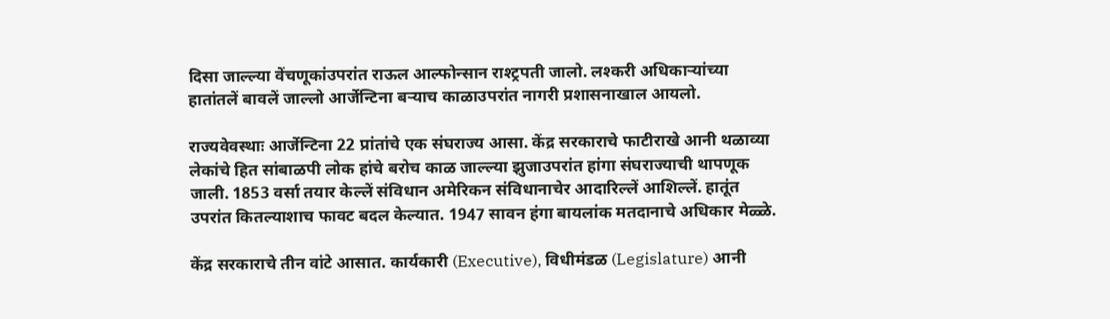दिसा जाल्ल्या वेंचणूकांउपरांत राऊल आल्फोन्सान राश्ट्रपती जालो. लश्करी अधिकाऱ्यांच्या हातांतलें बावलें जाल्लो आर्जेन्टिना बऱ्याच काळाउपरांत नागरी प्रशासनाखाल आयलो.

राज्यवेवस्थाः आर्जेन्टिना 22 प्रांतांचे एक संघराज्य आसा. केंद्र सरकाराचे फाटीराखे आनी थळाव्या लेकांचे हित सांबाळपी लोक हांचे बरोच काळ जाल्ल्या झुजाउपरांत हांगा संघराज्याची थापणूक जाली. 1853 वर्सा तयार केल्लें संविधान अमेरिकन संविधानाचेर आदारिल्लें आशिल्लें. हातूंत उपरांत कितल्याशाच फावट बदल केल्यात. 1947 सावन हंगा बायलांक मतदानाचे अधिकार मेळ्ळे.

केंद्र सरकाराचे तीन वांटे आसात. कार्यकारी (Executive), विधीमंडळ (Legislature) आनी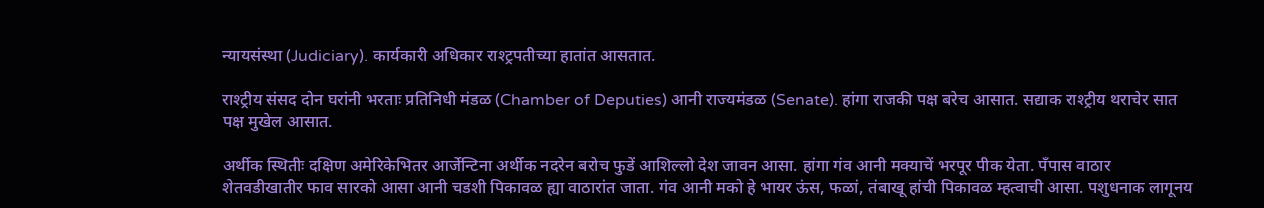न्यायसंस्था (Judiciary). कार्यकारी अधिकार राश्ट्रपतीच्या हातांत आसतात.

राश्ट्रीय संसद दोन घरांनी भरताः प्रतिनिधी मंडळ (Chamber of Deputies) आनी राज्यमंडळ (Senate). हांगा राजकी पक्ष बरेच आसात. सद्याक राश्ट्रीय थराचेर सात पक्ष मुखेल आसात.

अर्थीक स्थितीः दक्षिण अमेरिकेभितर आर्जेन्टिना अर्थीक नदरेन बरोच फुडें आशिल्लो देश जावन आसा. हांगा गंव आनी मक्याचें भरपूर पीक येता. पँपास वाठार शेतवडीखातीर फाव सारको आसा आनी चडशी पिकावळ ह्या वाठारांत जाता. गंव आनी मको हे भायर ऊंस, फळां, तंबाखू हांची पिकावळ म्हत्वाची आसा. पशुधनाक लागूनय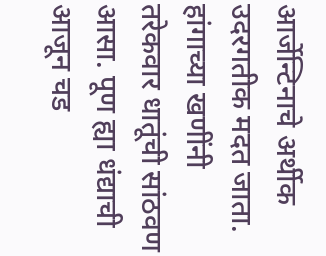आर्जेन्टिनाचे अर्थीक उदरगतीक मदत जाता. हांगाच्या खणींनी तरेकवार धातूंची सांठवण आसा. पूण ह्या धंद्याची आजून चड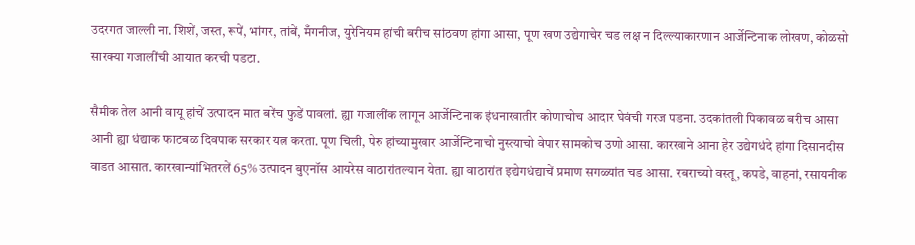उदरगत जाल्ली ना. शिशें, जस्त, रूपें, भांगर, तांबें, मँगनीज, युरेनियम हांची बरीच सांठवण हांगा आसा, पूण खण उद्येगाचेर चड लक्ष न दिल्ल्याकारणान आर्जेन्टिनाक लोखण, कोळसो सारक्या गजालींची आयात करची पडटा.

सैमीक तेल आनी वायू हांचें उत्पादन मात बरेंच फुडें पावलां. ह्या गजालींक लागून आर्जेन्टिनाक इंधनाखातीर कोणाचोच आदार घेवंची गरज पडना. उदकांतली पिकावळ बरीच आसा आनी ह्या धंद्याक फाटबळ दिवपाक सरकार यत्न करता. पूण चिली, पेरु हांच्यामुखार आर्जेन्टिनाचो नुस्त्याचो वेपार सामकोच उणो आसा. कारखाने आना हेर उद्येगधंदे हांगा दिसानदीस वाडत आसात. कारखान्यांभितरलें 65% उत्पादन बुएनॉस आयरेस वाठारांतल्यान येता. ह्या वाठारांत इद्येगधंद्याचें प्रमाण सगळ्यांत चड आसा. रबराच्यो वस्तू, कपडे, वाहनां, रसायनीक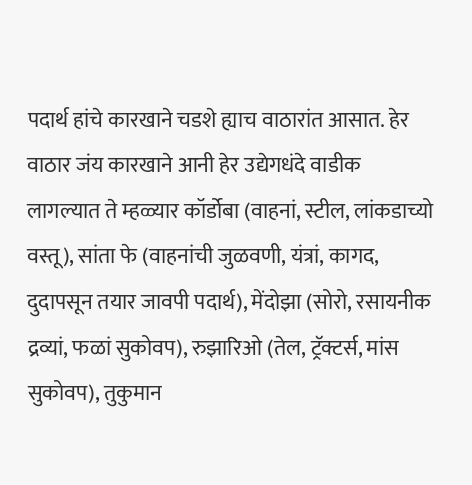पदार्थ हांचे कारखाने चडशे ह्याच वाठारांत आसात. हेर वाठार जंय कारखाने आनी हेर उद्येगधंदे वाडीक लागल्यात ते म्हळ्यार कॉर्डोबा (वाहनां, स्टील, लांकडाच्यो वस्तू), सांता फे (वाहनांची जुळवणी, यंत्रां, कागद, दुदापसून तयार जावपी पदार्थ), मेंदोझा (सोरो, रसायनीक द्रव्यां, फळां सुकोवप), रुझारिओ (तेल, ट्रॅक्टर्स, मांस सुकोवप), तुकुमान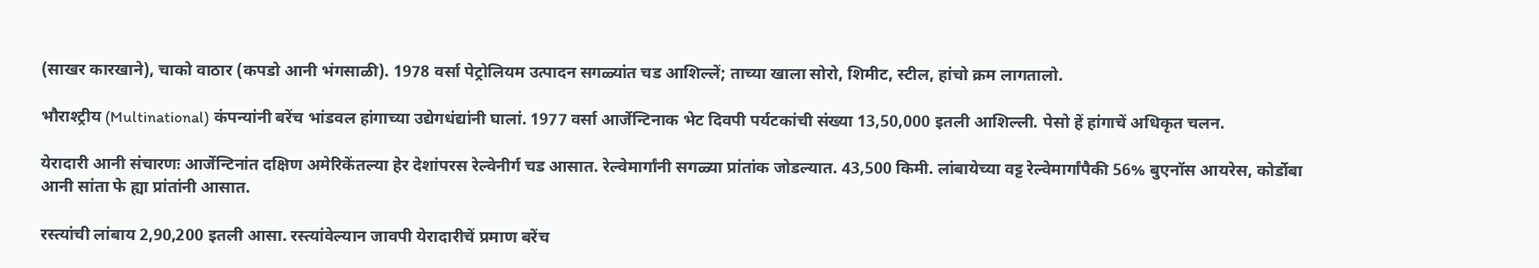(साखर कारखाने), चाको वाठार (कपडो आनी भंगसाळी). 1978 वर्सा पेट्रोलियम उत्पादन सगळ्यांत चड आशिल्लें; ताच्या खाला सोरो, शिमीट, स्टील, हांचो क्रम लागतालो.

भौराश्ट्रीय (Multinational) कंपन्यांनी बरेंच भांडवल हांगाच्या उद्येगधंद्यांनी घालां. 1977 वर्सा आर्जेन्टिनाक भेट दिवपी पर्यटकांची संख्या 13,50,000 इतली आशिल्ली. पेसो हें हांगाचें अधिकृत चलन.

येरादारी आनी संचारणः आर्जेन्टिनांत दक्षिण अमेरिकेंतल्या हेर देशांपरस रेल्वेनीर्ग चड आसात. रेल्वेमार्गांनी सगळ्या प्रांतांक जोडल्यात. 43,500 किमी. लांबायेच्या वट्ट रेल्वेमार्गांपैकी 56% बुएनॉस आयरेस, कोर्डोबा आनी सांता फे ह्या प्रांतांनी आसात.

रस्त्यांची लांबाय 2,90,200 इतली आसा. रस्त्यांवेल्यान जावपी येरादारीचें प्रमाण बरेंच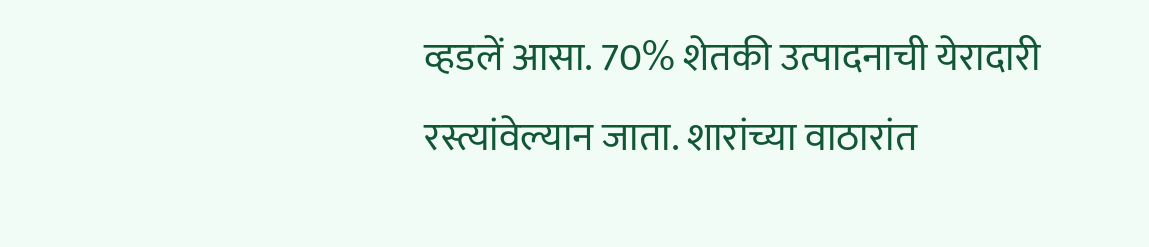व्हडलें आसा. 70% शेतकी उत्पादनाची येरादारी रस्त्यांवेल्यान जाता. शारांच्या वाठारांत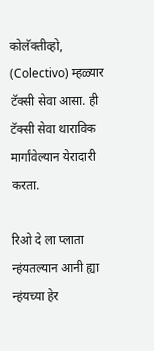कोलॅक्तीव्हो, (Colectivo) म्हळ्यार टॅक्सी सेवा आसा. ही टॅक्सी सेवा थाराविक मार्गांवेल्यान येरादारी करता.

रिओ दे ला प्लाता न्हंयतल्यान आनी ह्या न्हंयच्या हेर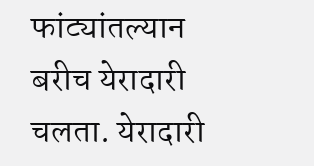फांट्यांतल्यान बरीच येरादारी चलता. येरादारी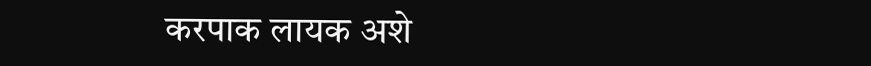करपाक लायक अशे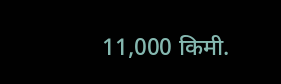11,000 किमी.